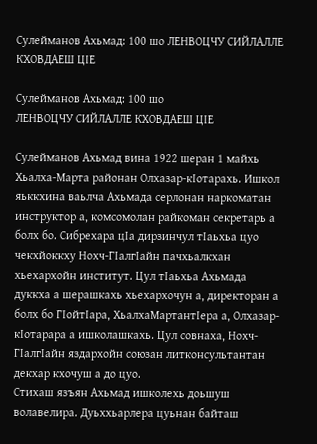Сулейманов Ахьмад: 100 шо ЛЕНВОЦЧУ СИЙЛАЛЛЕ КХОВДАЕШ ЦIЕ

Сулейманов Ахьмад: 100 шо                           ЛЕНВОЦЧУ СИЙЛАЛЛЕ КХОВДАЕШ ЦIЕ

Сулейманов Ахьмад вина 1922 шеран 1 майхь Хьалха-Марта районан Олхазар-кIотарахь. Ишкол яьккхина ваьлча Ахьмада серлонан наркоматан инструктор а, комсомолан райкоман секретарь а болх бо. Сибрехара цIа дирзинчул тIаьхьа цуо чекхйоккху Нохч-ГIалгIайн пачхьалкхан хьехархойн институт. Цул тIаьхьа Ахьмада дуккха а шерашкахь хьехархочун а, директоран а болх бо ГIойтIара, ХьалхаМартантIера а, Олхазар-кIотарара а ишколашкахь. Цул совнаха, Нохч-ГIалгIайн яздархойн союзан литконсультантан декхар кхочуш а до цуо.
Стихаш язъян Ахьмад ишколехь доьшуш волавелира. Дуьххьарлера цуьнан байташ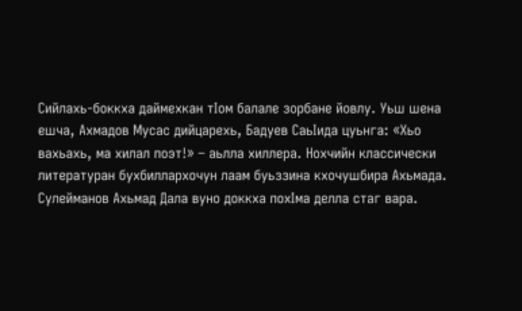Сийлахь-боккха даймехкан тIом балале зорбане йовлу. Уьш шена ешча, Ахмадов Мусас дийцарехь, Бадуев СаьIида цуьнга: «Хьо вахьахь, ма хилал поэт!» – аьлла хиллера. Нохчийн классически литературан бухбиллархочун лаам буьззина кхочушбира Ахьмада.
Сулейманов Ахьмад Дала вуно доккха похIма делла стаг вара.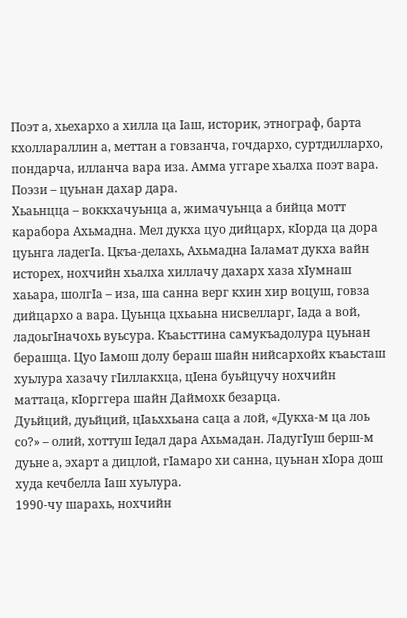Поэт а, хьехархо а хилла ца Iаш, историк, этнограф, барта кхоллараллин а, меттан а говзанча, гочдархо, суртдиллархо, пондарча, илланча вара иза. Амма уггаре хьалха поэт вара. Поэзи – цуьнан дахар дара.
Хьаьнцца – воккхачуьнца а, жимачуьнца а бийца мотт карабора Ахьмадна. Мел дукха цуо дийцарх, кIорда ца дора цуьнга ладегIа. Цкъа-делахь, Ахьмадна Iаламат дукха вайн исторех, нохчийн хьалха хиллачу дахарх хаза хIумнаш хаьара, шолгIа – иза, ша санна верг кхин хир воцуш, говза дийцархо а вара. Цуьнца цхьаьна нисвелларг, Iада а вой, ладоьгIначохь вуьсура. Къаьсттина самукъадолура цуьнан берашца. Цуо Iамош долу бераш шайн нийсархойх къаьсташ хуьлура хазачу гIиллакхца, цIена буьйцучу нохчийн маттаца, кIорггера шайн Даймохк безарца.
Дуьйций, дуьйций, цIаьххьана саца а лой, «Дукха-м ца лоь со?» – олий, хоттуш Iедал дара Ахьмадан. ЛадугIуш берш-м дуьне а, эхарт а дицлой, гIамаро хи санна, цуьнан хIора дош худа кечбелла Iаш хуьлура.
1990-чу шарахь, нохчийн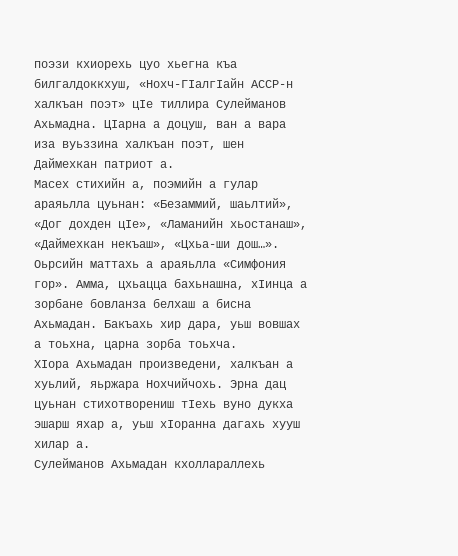поэзи кхиорехь цуо хьегна къа билгалдоккхуш, «Нохч-ГIалгIайн АССР-н халкъан поэт» цIе тиллира Сулейманов Ахьмадна. ЦIарна а доцуш, ван а вара иза вуьззина халкъан поэт, шен Даймехкан патриот а.
Масех стихийн а, поэмийн а гулар араяьлла цуьнан: «Безаммий, шаьлтий», «Дог дохден цIе», «Ламанийн хьостанаш», «Даймехкан некъаш», «Цхьа-ши дош…». Оьрсийн маттахь а араяьлла «Симфония гор». Амма, цхьацца бахьнашна, хIинца а зорбане бовланза белхаш а бисна Ахьмадан. Бакъахь хир дара, уьш вовшах а тоьхна, царна зорба тоьхча.
ХIора Ахьмадан произведени, халкъан а хуьлий, яьржара Нохчийчохь. Эрна дац цуьнан стихотворениш тIехь вуно дукха эшарш яхар а, уьш хIоранна дагахь хууш хилар а.
Сулейманов Ахьмадан кхоллараллехь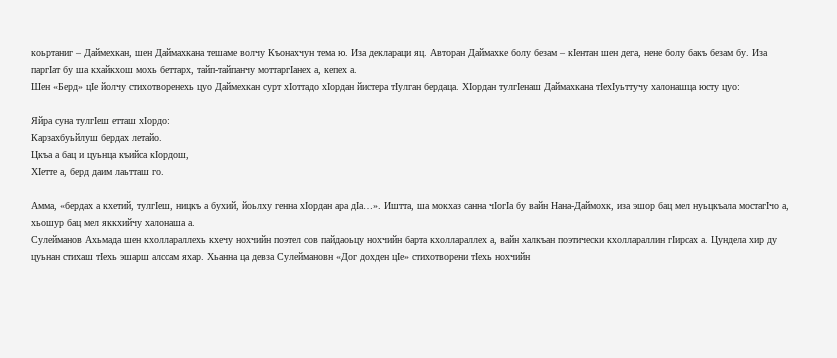коьртаниг – Даймехкан, шен Даймахкана тешаме волчу Къонахчун тема ю. Иза деклараци яц. Авторан Даймахке болу безам – кIентан шен дега, нене болу бакъ безам бу. Иза паргIат бу ша кхайкхош мохь беттарх, тайп-тайпанчу моттаргIанех а, кепех а.
Шен «Берд» цIе йолчу стихотворенехь цуо Даймехкан сурт хIоттадо хIордан йистера тIулган бердаца. ХIордан тулгIенаш Даймахкана тIехIуьттучу халонашца юсту цуо:

Яйра суна тулгIеш етташ хIордо:
Карзахбуьйлуш бердах летайо.
Цкъа а бац и цуьнца къийса кIордош,
ХIетте а, берд даим лаьтташ го.

Амма, «бердах а кхетий, тулгIеш, ницкъ а бухий, йоьлху генна хIордан ара дIа…». Иштта, ша мокхаз санна чIогIа бу вайн Нана-Даймохк, иза эшор бац мел нуьцкъала мостагIчо а, хьошур бац мел яккхийчу халонаша а.
Сулейманов Ахьмада шен кхоллараллехь кхечу нохчийн поэтел сов пайдаоьцу нохчийн барта кхоллараллех а, вайн халкъан поэтически кхоллараллин гIирсах а. Цундела хир ду цуьнан стихаш тIехь эшарш алссам яхар. Хьанна ца девза Сулеймановн «Дог дохден цIе» стихотворени тIехь нохчийн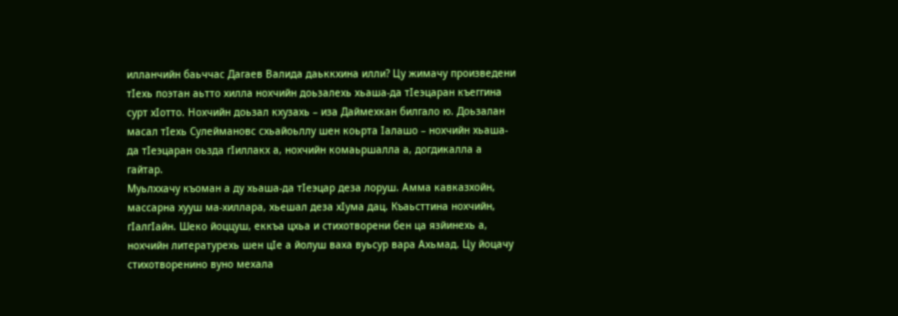илланчийн баьччас Дагаев Валида даьккхина илли? Цу жимачу произведени тIехь поэтан аьтто хилла нохчийн доьзалехь хьаша-да тIеэцаран къеггина сурт хIотто. Нохчийн доьзал кхузахь – иза Даймехкан билгало ю. Доьзалан масал тIехь Сулеймановс схьайоьллу шен коьрта Iалашо – нохчийн хьаша-да тIеэцаран оьзда гIиллакх а, нохчийн комаьршалла а, догдикалла а гайтар.
Муьлххачу къоман а ду хьаша-да тIеэцар деза лоруш. Амма кавказхойн, массарна хууш ма-хиллара, хьешал деза хIума дац. Къаьсттина нохчийн, гIалгIайн. Шеко йоццуш, еккъа цхьа и стихотворени бен ца язйинехь а, нохчийн литературехь шен цIе а йолуш ваха вуьсур вара Ахьмад. Цу йоцачу стихотворенино вуно мехала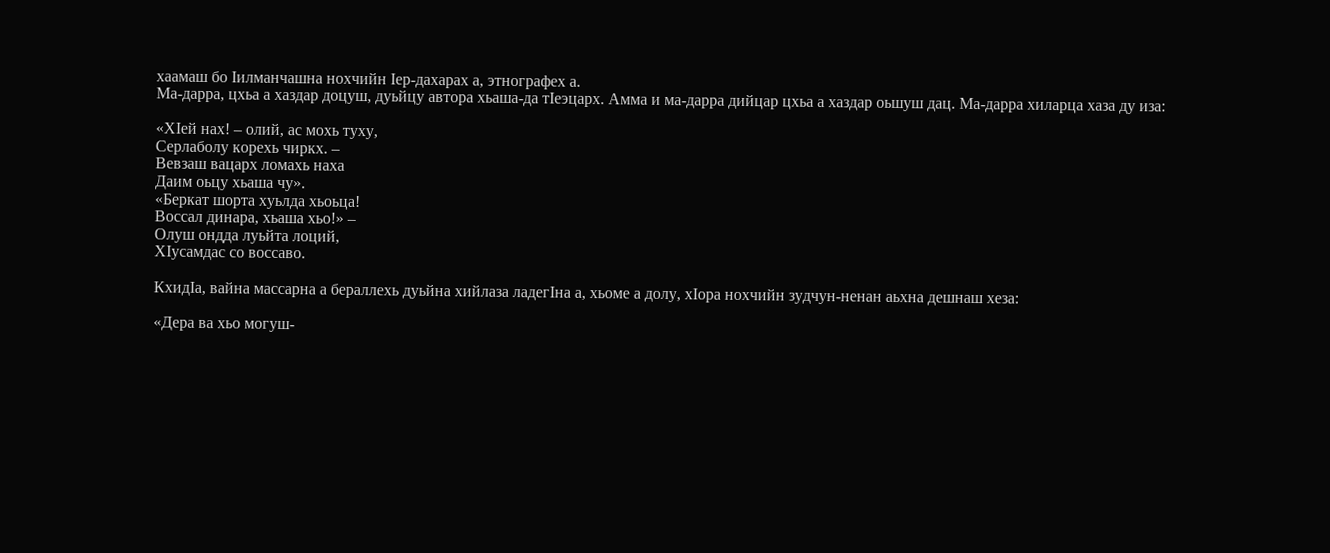хаамаш бо Iилманчашна нохчийн Iер-дахарах а, этнографех а.
Ма-дарра, цхьа а хаздар доцуш, дуьйцу автора хьаша-да тIеэцарх. Амма и ма-дарра дийцар цхьа а хаздар оьшуш дац. Ма-дарра хиларца хаза ду иза:

«ХIей нах! – олий, ас мохь туху,
Серлаболу корехь чиркх. –
Вевзаш вацарх ломахь наха
Даим оьцу хьаша чу».
«Беркат шорта хуьлда хьоьца!
Воссал динара, хьаша хьо!» –
Олуш ондда луьйта лоций,
ХIусамдас со воссаво.

КхидIа, вайна массарна а бераллехь дуьйна хийлаза ладегIна а, хьоме а долу, хIора нохчийн зудчун-ненан аьхна дешнаш хеза:

«Дера ва хьо могуш-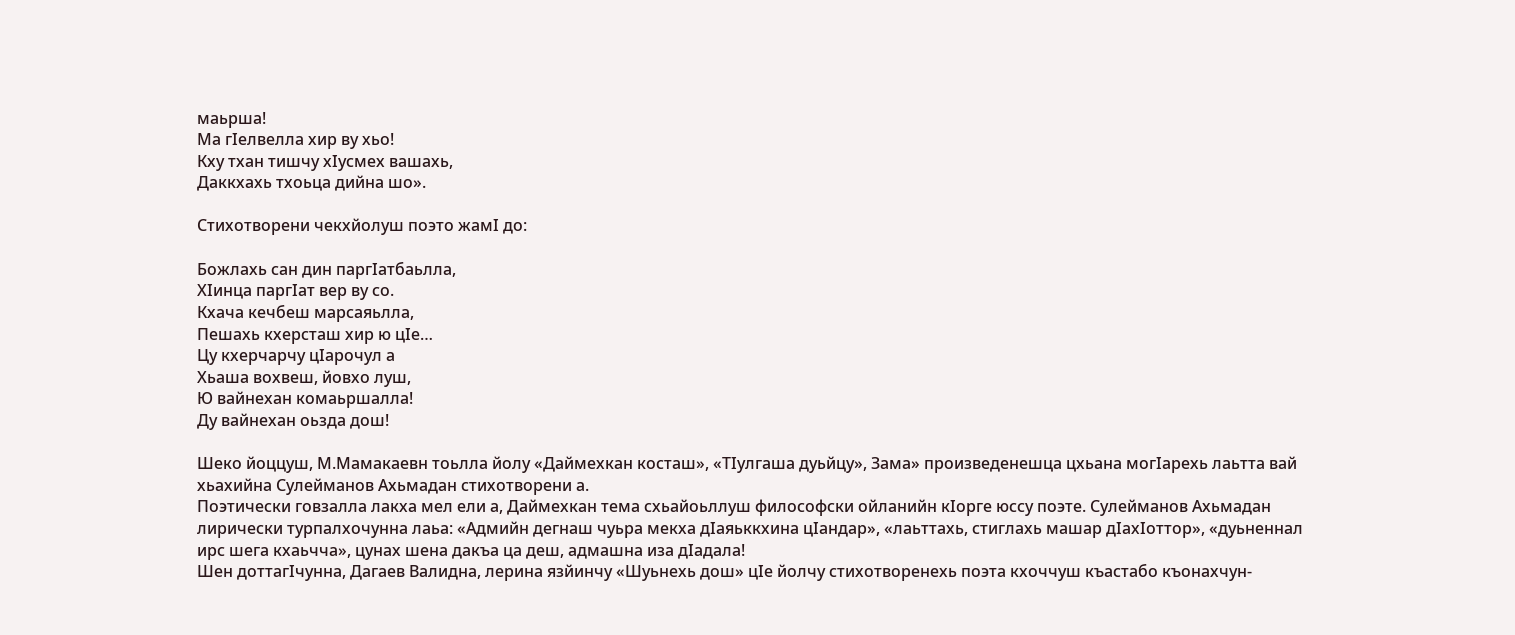маьрша!
Ма гIелвелла хир ву хьо!
Кху тхан тишчу хIусмех вашахь,
Даккхахь тхоьца дийна шо».

Стихотворени чекхйолуш поэто жамI до:

Божлахь сан дин паргIатбаьлла,
ХIинца паргIат вер ву со.
Кхача кечбеш марсаяьлла,
Пешахь кхерсташ хир ю цIе…
Цу кхерчарчу цIарочул а
Хьаша вохвеш, йовхо луш,
Ю вайнехан комаьршалла!
Ду вайнехан оьзда дош!

Шеко йоццуш, М.Мамакаевн тоьлла йолу «Даймехкан косташ», «ТIулгаша дуьйцу», Зама» произведенешца цхьана могIарехь лаьтта вай хьахийна Сулейманов Ахьмадан стихотворени а.
Поэтически говзалла лакха мел ели а, Даймехкан тема схьайоьллуш философски ойланийн кIорге юссу поэте. Сулейманов Ахьмадан лирически турпалхочунна лаьа: «Адмийн дегнаш чуьра мекха дIаяьккхина цIандар», «лаьттахь, стиглахь машар дIахIоттор», «дуьненнал ирс шега кхаьчча», цунах шена дакъа ца деш, адмашна иза дIадала!
Шен доттагIчунна, Дагаев Валидна, лерина язйинчу «Шуьнехь дош» цIе йолчу стихотворенехь поэта кхоччуш къастабо къонахчун-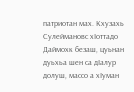патриотан мах. Кхузахь Сулеймановс хIоттадо Даймохк безаш, цуьнан дуьхьа шен са дIалур долуш, массо а хIуман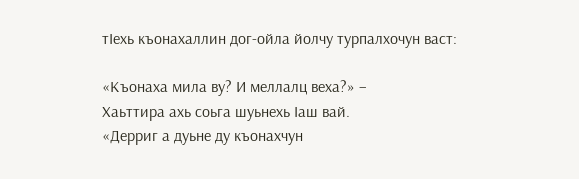тIехь къонахаллин дог-ойла йолчу турпалхочун васт:

«Къонаха мила ву? И меллалц веха?» –
Хаьттира ахь соьга шуьнехь Iаш вай.
«Дерриг а дуьне ду къонахчун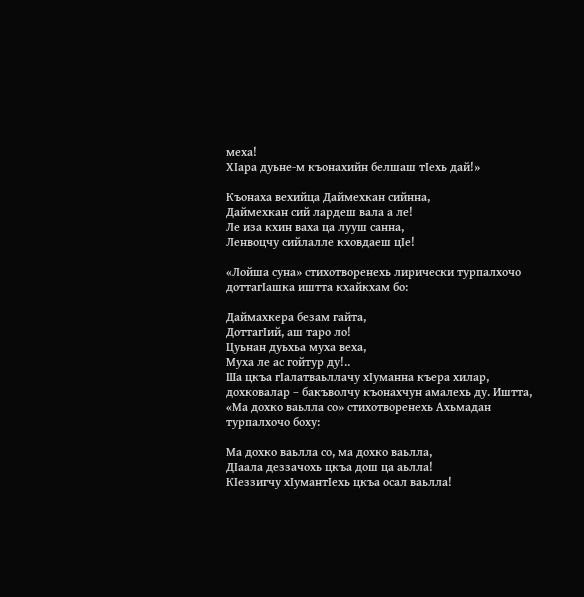меха!
ХIара дуьне-м къонахийн белшаш тIехь дай!»

Къонаха вехийца Даймехкан сийнна,
Даймехкан сий лардеш вала а ле!
Ле иза кхин ваха ца лууш санна,
Ленвоцчу сийлалле кховдаеш цIе!

«Лойша суна» стихотворенехь лирически турпалхочо доттагIашка иштта кхайкхам бо:

Даймахкера безам гайта,
ДоттагIий, аш таро ло!
Цуьнан дуьхьа муха веха,
Муха ле ас гойтур ду!..
Ша цкъа гIалатваьллачу хIуманна къера хилар, дохковалар – бакъволчу къонахчун амалехь ду. Иштта, «Ма дохко ваьлла со» стихотворенехь Ахьмадан турпалхочо боху:

Ма дохко ваьлла со, ма дохко ваьлла,
ДIаала деззачохь цкъа дош ца аьлла!
КIеззигчу хIумантIехь цкъа осал ваьлла!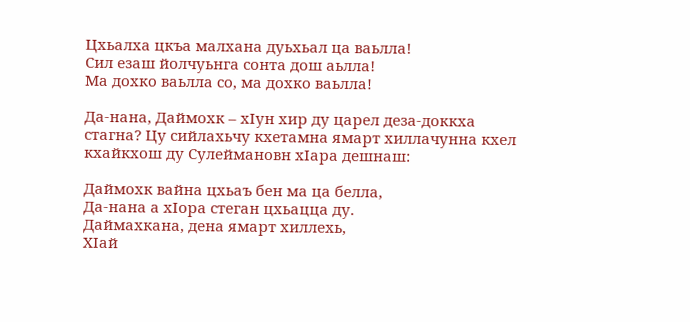Цхьалха цкъа малхана дуьхьал ца ваьлла!
Сил езаш йолчуьнга сонта дош аьлла!
Ма дохко ваьлла со, ма дохко ваьлла!

Да-нана, Даймохк – хIун хир ду царел деза-доккха стагна? Цу сийлахьчу кхетамна ямарт хиллачунна кхел кхайкхош ду Сулеймановн хIара дешнаш:

Даймохк вайна цхьаъ бен ма ца белла,
Да-нана а хIора стеган цхьацца ду.
Даймахкана, дена ямарт хиллехь,
ХIай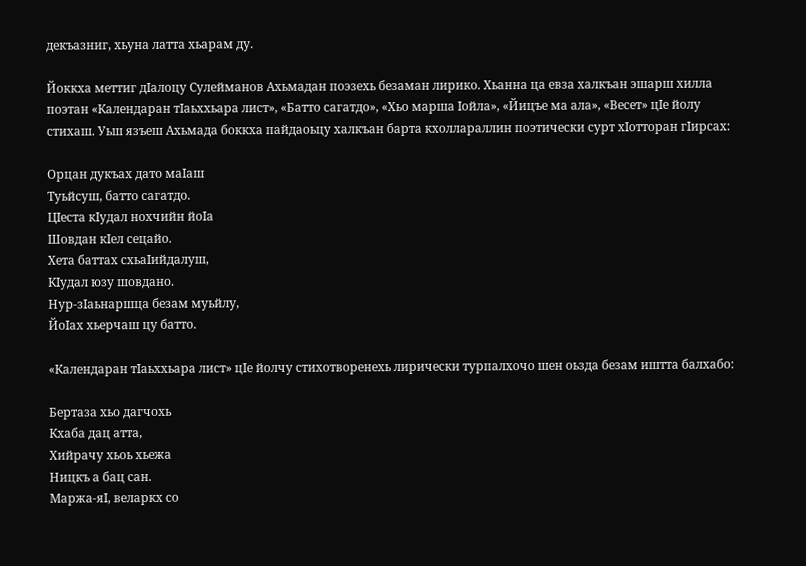декъазниг, хьуна латта хьарам ду.

Йоккха меттиг дIалоцу Сулейманов Ахьмадан поэзехь безаман лирико. Хьанна ца евза халкъан эшарш хилла поэтан «Календаран тIаьххьара лист», «Батто сагатдо», «Хьо марша Iойла», «Йицъе ма ала», «Весет» цIе йолу стихаш. Уьш язъеш Ахьмада боккха пайдаоьцу халкъан барта кхоллараллин поэтически сурт хIотторан гIирсах:

Орцан дукъах дато маIаш
Туьйсуш, батто сагатдо.
ЦIеста кIудал нохчийн йоIа
Шовдан кIел сецайо.
Хета баттах схьаIийдалуш,
КIудал юзу шовдано.
Нур-зIаьнаршца безам муьйлу,
ЙоIах хьерчаш цу батто.

«Календаран тIаьххьара лист» цIе йолчу стихотворенехь лирически турпалхочо шен оьзда безам иштта балхабо:

Бертаза хьо дагчохь
Кхаба дац атта,
Хийрачу хьоь хьежа
Ницкъ а бац сан.
Маржа-яI, веларкх со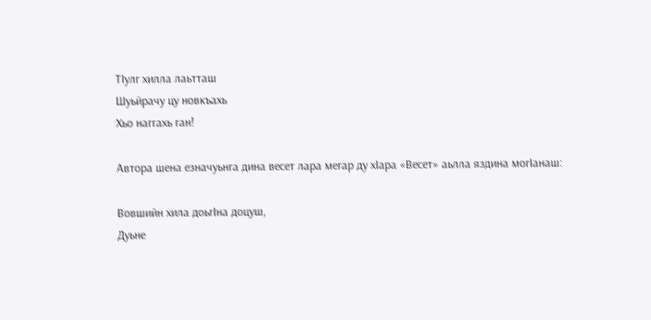ТIулг хилла лаьтташ
Шуьйрачу цу новкъахь
Хьо наггахь ган!

Автора шена езначуьнга дина весет лара мегар ду хIара «Весет» аьлла яздина могIанаш:

Вовшийн хила доьгIна доцуш,
Дуьне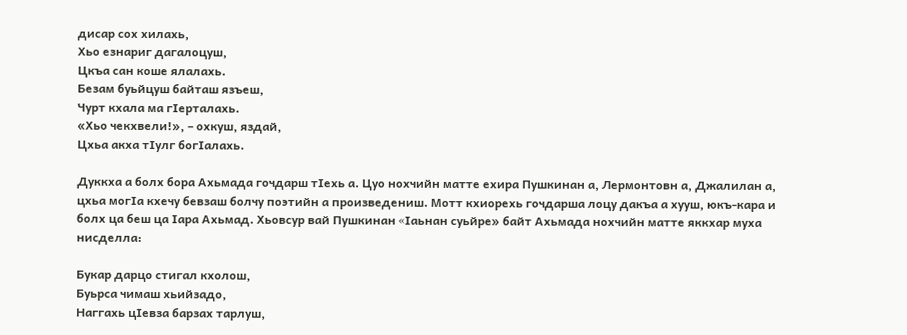дисар сох хилахь,
Хьо езнариг дагалоцуш,
Цкъа сан коше ялалахь.
Безам буьйцуш байташ язъеш,
Чурт кхала ма гIерталахь.
«Хьо чекхвели!», – охкуш, яздай,
Цхьа акха тIулг богIалахь.

Дуккха а болх бора Ахьмада гочдарш тIехь а. Цуо нохчийн матте ехира Пушкинан а, Лермонтовн а, Джалилан а, цхьа могIа кхечу бевзаш болчу поэтийн а произведениш. Мотт кхиорехь гочдарша лоцу дакъа а хууш, юкъ-кара и болх ца беш ца Iара Ахьмад. Хьовсур вай Пушкинан «Iаьнан суьйре» байт Ахьмада нохчийн матте яккхар муха нисделла:

Букар дарцо стигал кхолош,
Буьрса чимаш хьийзадо,
Наггахь цIевза барзах тарлуш,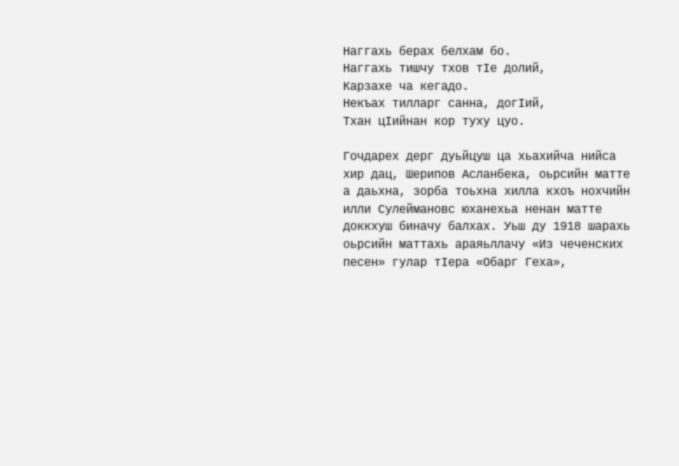Наггахь берах белхам бо.
Наггахь тишчу тхов тIе долий,
Карзахе ча кегадо.
Некъах тилларг санна, догIий,
Тхан цIийнан кор туху цуо.

Гочдарех дерг дуьйцуш ца хьахийча нийса хир дац, Шерипов Асланбека, оьрсийн матте а даьхна, зорба тоьхна хилла кхоъ нохчийн илли Сулеймановс юханехьа ненан матте доккхуш биначу балхах. Уьш ду 1918 шарахь оьрсийн маттахь араяьллачу «Из чеченских песен» гулар тIера «Обарг Геха»,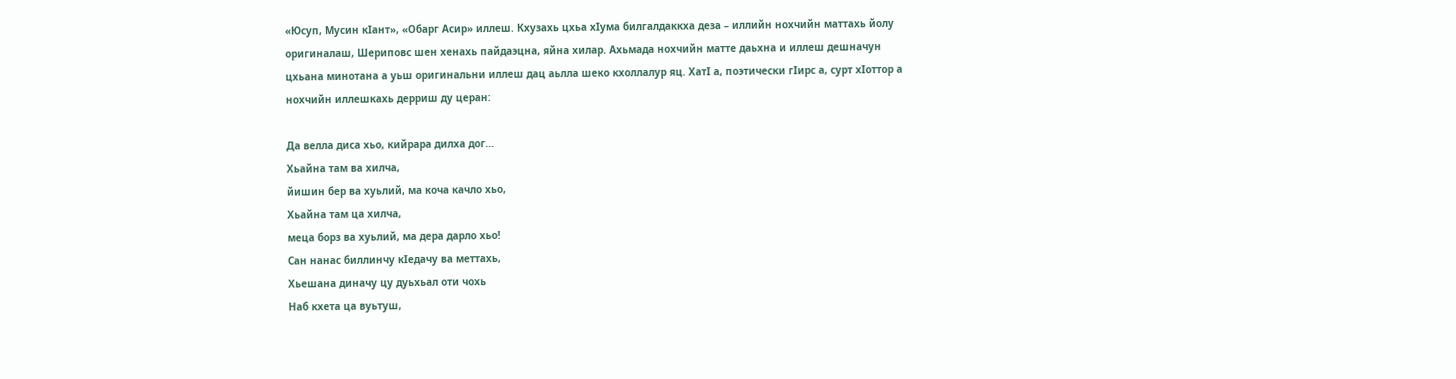«Юсуп, Мусин кIант», «Обарг Асир» иллеш. Кхузахь цхьа хIума билгалдаккха деза – иллийн нохчийн маттахь йолу оригиналаш, Шериповс шен хенахь пайдаэцна, яйна хилар. Ахьмада нохчийн матте даьхна и иллеш дешначун цхьана минотана а уьш оригинальни иллеш дац аьлла шеко кхоллалур яц. ХатI а, поэтически гIирс а, сурт хIоттор а нохчийн иллешкахь дерриш ду церан:

Да велла диса хьо, кийрара дилха дог…
Хьайна там ва хилча,
йишин бер ва хуьлий, ма коча качло хьо,
Хьайна там ца хилча,
меца борз ва хуьлий, ма дера дарло хьо!
Сан нанас биллинчу кIедачу ва меттахь,
Хьешана диначу цу дуьхьал оти чохь
Наб кхета ца вуьтуш,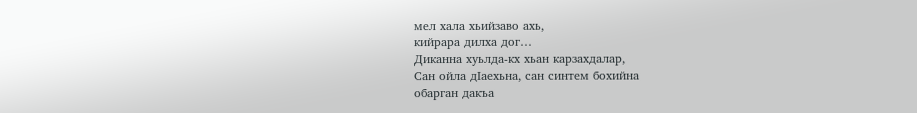мел хала хьийзаво ахь,
кийрара дилха дог…
Диканна хуьлда-кх хьан карзахдалар,
Сан ойла дIаехьна, сан синтем бохийна
обарган дакъа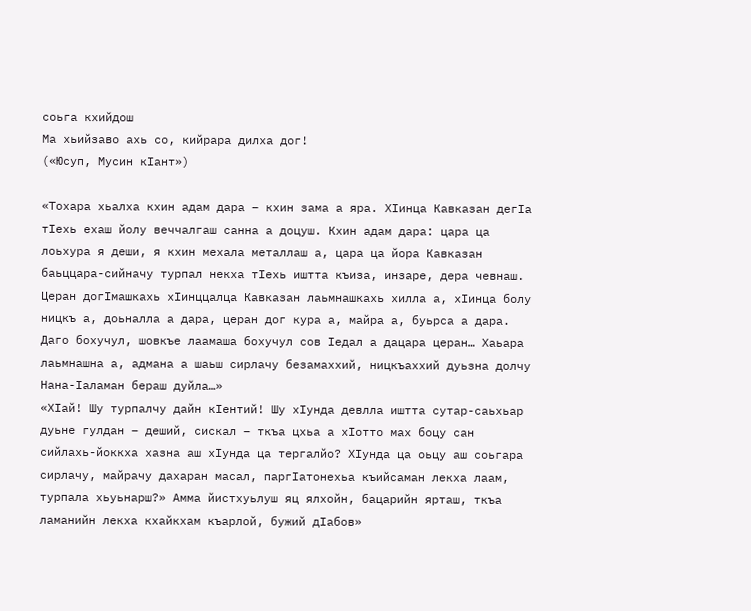соьга кхийдош
Ма хьийзаво ахь со, кийрара дилха дог!
(«Юсуп, Мусин кIант»)

«Тохара хьалха кхин адам дара – кхин зама а яра. ХIинца Кавказан дегIа тIехь ехаш йолу веччалгаш санна а доцуш. Кхин адам дара: цара ца лоьхура я деши, я кхин мехала металлаш а, цара ца йора Кавказан баьццара-сийначу турпал некха тIехь иштта къиза, инзаре, дера чевнаш. Церан догIмашкахь хIинццалца Кавказан лаьмнашкахь хилла а, хIинца болу ницкъ а, доьналла а дара, церан дог кура а, майра а, буьрса а дара. Даго бохучул, шовкъе лаамаша бохучул сов Iедал а дацара церан… Хаьара лаьмнашна а, адмана а шаьш сирлачу безамаххий, ницкъаххий дуьзна долчу Нана-Iаламан бераш дуйла…»
«ХIай! Шу турпалчу дайн кIентий! Шу хIунда девлла иштта сутар-саьхьар дуьне гулдан – деший, сискал – ткъа цхьа а хIотто мах боцу сан сийлахь-йоккха хазна аш хIунда ца тергалйо? ХIунда ца оьцу аш соьгара сирлачу, майрачу дахаран масал, паргIатонехьа къийсаман лекха лаам, турпала хьуьнарш?» Амма йистхуьлуш яц ялхойн, бацарийн ярташ, ткъа ламанийн лекха кхайкхам къарлой, бужий дIабов»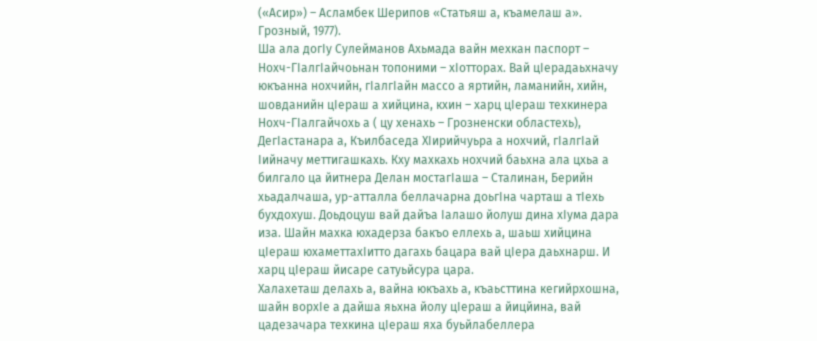(«Асир») – Асламбек Шерипов «Статьяш а, къамелаш а». Грозный, 1977).
Ша ала догIу Сулейманов Ахьмада вайн мехкан паспорт – Нохч-ГIалгIайчоьнан топоними – хIотторах. Вай цIерадаьхначу юкъанна нохчийн, гIалгIайн массо а яртийн, ламанийн, хийн, шовданийн цIераш а хийцина, кхин – харц цIераш техкинера Нохч-ГIалгайчохь а ( цу хенахь – Грозненски областехь), ДегIастанара а, Къилбаседа ХIирийчуьра а нохчий, гIалгIай Iийначу меттигашкахь. Кху махкахь нохчий баьхна ала цхьа а билгало ца йитнера Делан мостагIаша – Сталинан, Берийн хьадалчаша, ур-атталла беллачарна доьгIна чарташ а тIехь бухдохуш. Доьдоцуш вай дайъа Iалашо йолуш дина хIума дара иза. Шайн махка юхадерза бакъо еллехь а, шаьш хийцина цIераш юхаметтахIитто дагахь бацара вай цIера даьхнарш. И харц цIераш йисаре сатуьйсура цара.
Халахеташ делахь а, вайна юкъахь а, къаьсттина кегийрхошна, шайн ворхIе а дайша яьхна йолу цIераш а йицйина, вай цадезачара техкина цIераш яха буьйлабеллера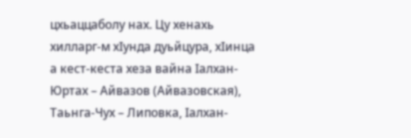цхьаццаболу нах. Цу хенахь хилларг-м хIунда дуьйцура, хIинца а кест-кеста хеза вайна Iалхан-Юртах – Айвазов (Айвазовская), Таьнга-Чух – Липовка, Iалхан-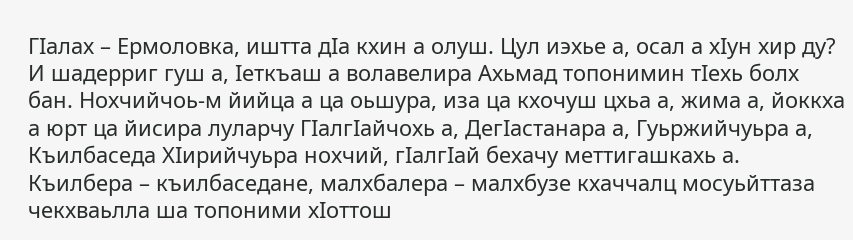ГIалах – Ермоловка, иштта дIа кхин а олуш. Цул иэхье а, осал а хIун хир ду?
И шадерриг гуш а, Iеткъаш а волавелира Ахьмад топонимин тIехь болх бан. Нохчийчоь-м йийца а ца оьшура, иза ца кхочуш цхьа а, жима а, йоккха а юрт ца йисира луларчу ГIалгIайчохь а, ДегIастанара а, Гуьржийчуьра а, Къилбаседа ХIирийчуьра нохчий, гIалгIай бехачу меттигашкахь а. Къилбера – къилбаседане, малхбалера – малхбузе кхаччалц мосуьйттаза чекхваьлла ша топоними хIоттош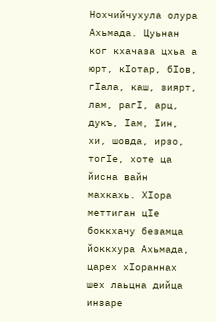Нохчийчухула олура Ахьмада. Цуьнан ког кхачаза цхьа а юрт, кIотар, бIов, гIала, каш, зиярт, лам, рагI, арц, дукъ, Iам, Iин, хи, шовда, ирзо, тогIе, хоте ца йисна вайн махкахь. ХIора меттиган цIе боккхачу безамца йоккхура Ахьмада, царех хIораннах шех лаьцна дийца инзаре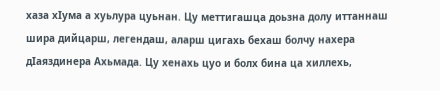хаза хIума а хуьлура цуьнан. Цу меттигашца доьзна долу иттаннаш шира дийцарш, легендаш, аларш цигахь бехаш болчу нахера дIаяздинера Ахьмада. Цу хенахь цуо и болх бина ца хиллехь,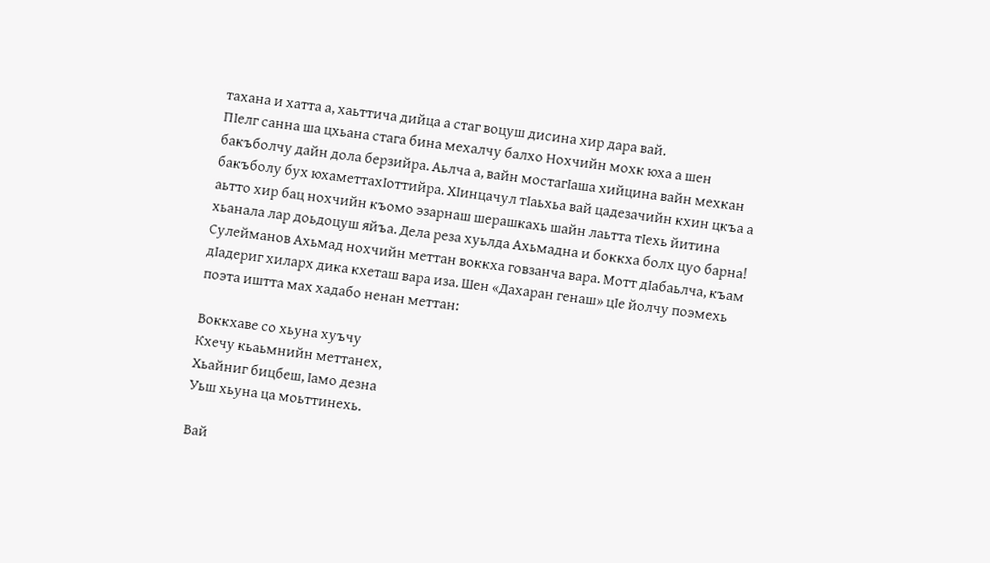тахана и хатта а, хаьттича дийца а стаг воцуш дисина хир дара вай.
ПIелг санна ша цхьана стага бина мехалчу балхо Нохчийн мохк юха а шен бакъболчу дайн дола берзийра. Аьлча а, вайн мостагIаша хийцина вайн мехкан бакъболу бух юхаметтахIоттийра. ХIинцачул тIаьхьа вай цадезачийн кхин цкъа а аьтто хир бац нохчийн къомо эзарнаш шерашкахь шайн лаьтта тIехь йитина хьанала лар доьдоцуш яйъа. Дела реза хуьлда Ахьмадна и боккха болх цуо барна!
Сулейманов Ахьмад нохчийн меттан воккха говзанча вара. Мотт дIабаьлча, къам дIадериг хиларх дика кхеташ вара иза. Шен «Дахаран генаш» цIе йолчу поэмехь поэта иштта мах хадабо ненан меттан:

Воккхаве со хьуна хуъчу
Кхечу кьаьмнийн меттанех,
Хьайниг бицбеш, Iамо дезна
Уьш хьуна ца моьттинехь.

Вай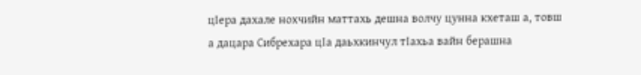цIера дахале нохчийн маттахь дешна волчу цунна кхеташ а, товш а дацара Сибрехара цIа даьхкинчул тIахьа вайн берашна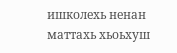ишколехь ненан маттахь хьоьхуш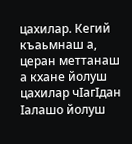цахилар. Кегий къаьмнаш а, церан меттанаш а кхане йолуш цахилар чIагIдан Iалашо йолуш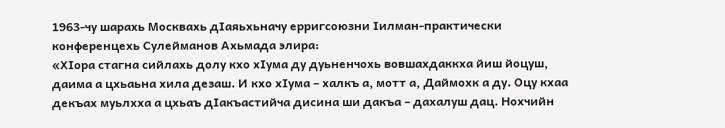1963-чу шарахь Москвахь дIаяьхьначу ерригсоюзни Iилман-практически конференцехь Сулейманов Ахьмада элира:
«ХIора стагна сийлахь долу кхо хIума ду дуьненчохь вовшахдаккха йиш йоцуш, даима а цхьаьна хила дезаш. И кхо хIума – халкъ а, мотт а, Даймохк а ду. Оцу кхаа декъах муьлхха а цхьаъ дIакъастийча дисина ши дакъа – дахалуш дац. Нохчийн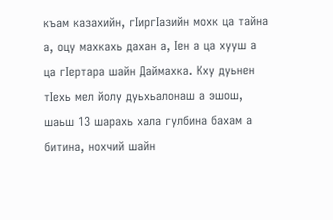къам казахийн, гIиргIазийн мохк ца тайна а, оцу махкахь дахан а, Iен а ца хууш а ца гIертара шайн Даймахка. Кху дуьнен тIехь мел йолу дуьхьалонаш а эшош, шаьш 13 шарахь хала гулбина бахам а битина, нохчий шайн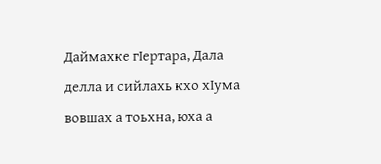Даймахке гIертара, Дала делла и сийлахь кхо хIума вовшах а тоьхна, юха а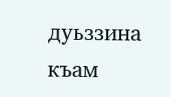дуьззина къам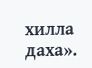хилла даха».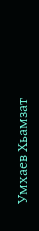Умхаев Хьамзат